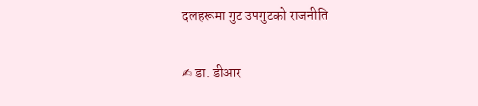दलहरूमा गुट उपगुटको राजनीति

✍ डा. डीआर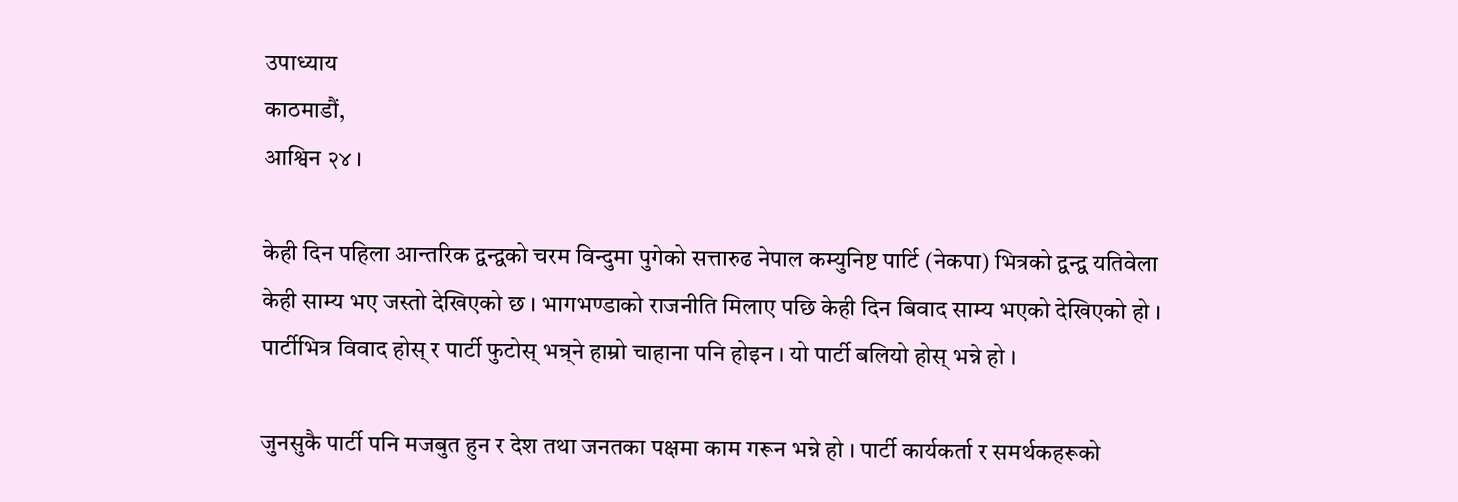उपाध्याय
काठमाडौं,
आश्विन २४ ।

केही दिन पहिला आन्तरिक द्वन्द्वको चरम विन्दुमा पुगेको सत्तारुढ नेपाल कम्युनिष्ट पार्टि (नेकपा) भित्रको द्वन्द्व यतिवेला केही साम्य भए जस्तो देखिएको छ । भागभण्डाको राजनीति मिलाए पछि केही दिन बिवाद साम्य भएको देखिएको हो । पार्टीभित्र विवाद होस् र पार्टी फुटोस् भन्र्ने हाम्रो चाहाना पनि होइन । यो पार्टी बलियो होस् भन्ने हो ।

जुनसुकै पार्टी पनि मजबुत हुन र देश तथा जनतका पक्षमा काम गरून भन्ने हो । पार्टी कार्यकर्ता र समर्थकहरूको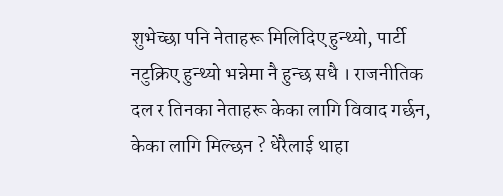शुभेच्छा पनि नेताहरू मिलिदिए हुन्थ्यो, पार्टी नटुक्रिए हुन्थ्यो भन्नेमा नै हुन्छ सधै । राजनीतिक दल र तिनका नेताहरू केका लागि विवाद गर्छन, केका लागि मिल्छन ? धेरैलाई थाहा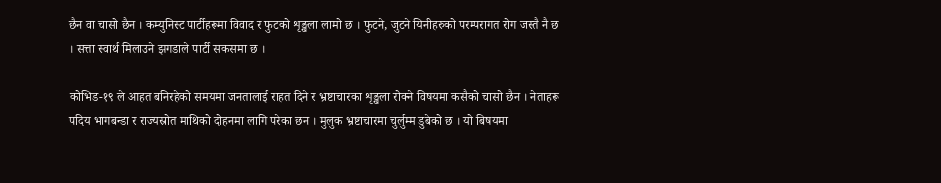छैन वा चासो छैन । कम्युनिस्ट पार्टीहरूमा विवाद र फुटको शृङ्खला लामो छ । फुटने, जुटने यिनीहरुको परम्परागत रोग जस्तै नै छ । सत्ता स्वार्थ मिलाउने झगडाले पार्टी सकसमा छ ।

कोभिड-१९ ले आहत बनिरहेको समयमा जनतालाई राहत दिने र भ्रष्टाचारका शृङ्खला रोक्ने विषयमा कसैको चासो छैन । नेताहरू पदिय भागबन्डा र राज्यस्रोत माथिको दोहनमा लागि परेका छन । मुलुक भ्रष्टाचारमा चुर्लुम्म डुबेको छ । यो बिषयमा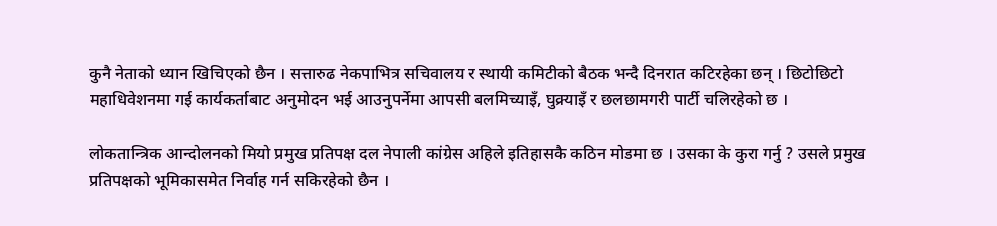कुनै नेताको ध्यान खिचिएको छैन । सत्तारुढ नेकपाभित्र सचिवालय र स्थायी कमिटीको बैठक भन्दै दिनरात कटिरहेका छन् । छिटोछिटो महाधिवेशनमा गई कार्यकर्ताबाट अनुमोदन भई आउनुपर्नेमा आपसी बलमिच्याइँ, घुक्र्याइँ र छलछामगरी पार्टी चलिरहेको छ ।

लोकतान्त्रिक आन्दोलनको मियो प्रमुख प्रतिपक्ष दल नेपाली कांग्रेस अहिले इतिहासकै कठिन मोडमा छ । उसका के कुरा गर्नु ? उसले प्रमुख प्रतिपक्षको भूमिकासमेत निर्वाह गर्न सकिरहेको छैन ।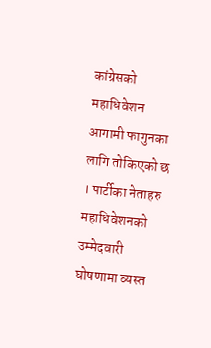कांग्रेसको महाधिवेशन आगामी फागुनका लागि तोकिएको छ । पार्टीका नेताहरु महाधिवेशनको उम्मेदवारी घोषणामा व्यस्त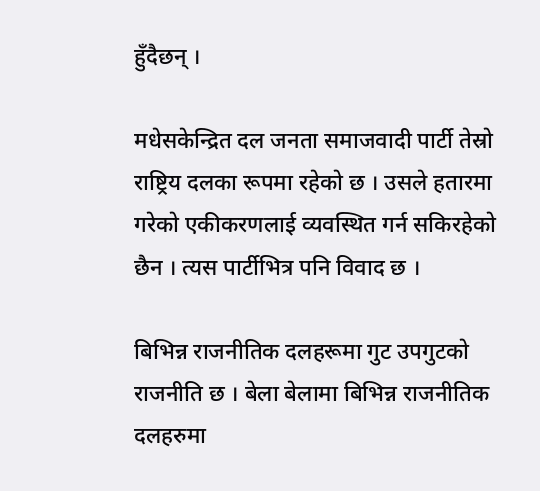हुँदैछन् ।

मधेसकेन्द्रित दल जनता समाजवादी पार्टी तेस्रो राष्ट्रिय दलका रूपमा रहेको छ । उसले हतारमा गरेको एकीकरणलाई व्यवस्थित गर्न सकिरहेको छैन । त्यस पार्टीभित्र पनि विवाद छ ।

बिभिन्न राजनीतिक दलहरूमा गुट उपगुटको राजनीति छ । बेला बेलामा बिभिन्न राजनीतिक दलहरुमा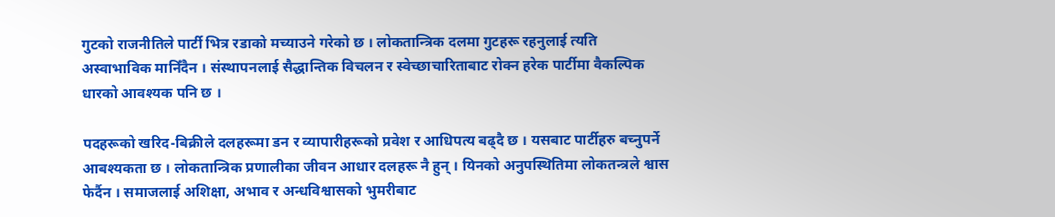गुटको राजनीतिले पार्टी भित्र रडाको मच्याउने गरेको छ । लोकतान्त्रिक दलमा गुटहरू रहनुलाई त्यति अस्वाभाविक मानिँदैन । संस्थापनलाई सैद्धान्तिक विचलन र स्वेच्छाचारिताबाट रोक्न हरेक पार्टीमा वैकल्पिक धारको आवश्यक पनि छ ।

पदहरूको खरिद-बिक्रीले दलहरूमा डन र व्यापारीहरूको प्रवेश र आधिपत्य बढ्दै छ । यसबाट पार्टीहरु बच्नुपर्ने आबश्यकता छ । लोकतान्त्रिक प्रणालीका जीवन आधार दलहरू नै हुन् । यिनको अनुपस्थितिमा लोकतन्त्रले श्वास फेर्दैन । समाजलाई अशिक्षा, अभाव र अन्धविश्वासको भुमरीबाट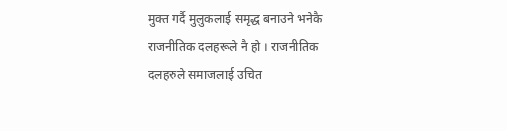मुक्त गर्दै मुलुकलाई समृद्ध बनाउने भनेकै राजनीतिक दलहरूले नै हो । राजनीतिक दलहरुले समाजलाई उचित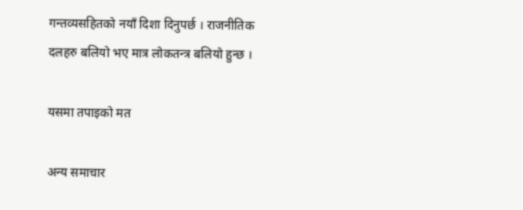गन्तव्यसहितको नयाँ दिशा दिनुपर्छ । राजनीतिक दलहरु बलियो भए मात्र लोकतन्त्र बलियो हुन्छ ।

यसमा तपाइको मत

अन्य समाचार